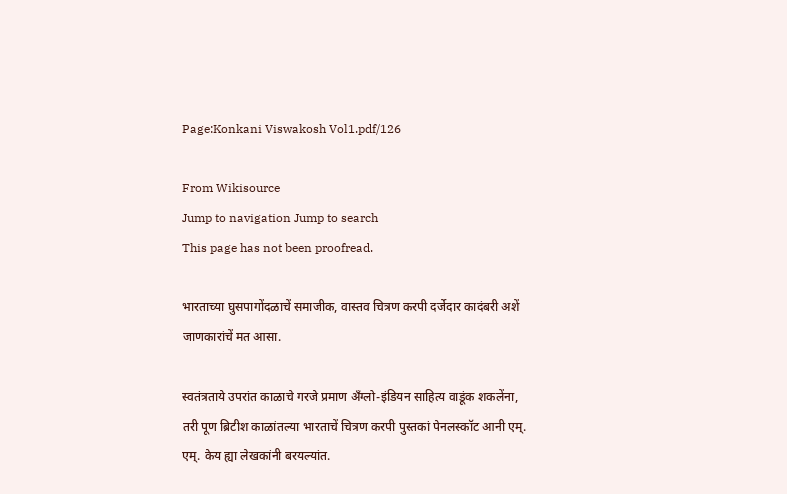Page:Konkani Viswakosh Vol1.pdf/126

From Wikisource
Jump to navigation Jump to search
This page has not been proofread.

भारताच्या घुसपागोंदळाचें समाजीक, वास्तव चित्रण करपी दर्जेदार कादंबरी अशें जाणकारांचें मत आसा.

स्वतंत्रताये उपरांत काळाचे गरजे प्रमाण अँग्लो-इंडियन साहित्य वाडूंक शकलेंना, तरी पूण ब्रिटीश काळांतल्या भारताचें चित्रण करपी पुस्तकां पेनलस्कॉट आनी एम्. एम्. केय ह्या लेखकांनी बरयल्यांत.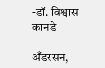-डॉ. विश्वास कानडे

अँडरसन,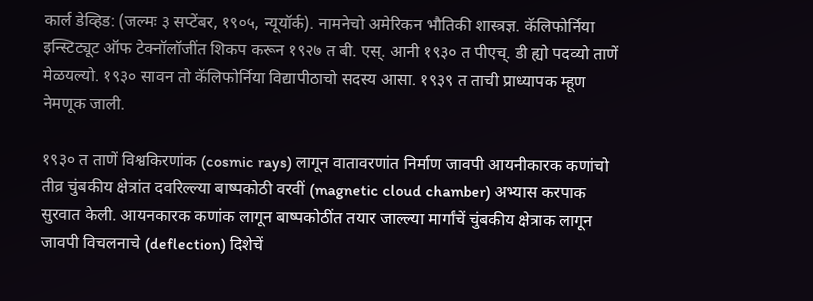कार्ल डेव्हिड: (जल्मः ३ सप्टेंबर, १९०५, न्यूयॉर्क). नामनेचो अमेरिकन भौतिकी शास्त्रज्ञ. कॅलिफोर्निया इन्स्टिट्यूट ऑफ टेक्नॉलॉजींत शिकप करून १९२७ त बी. एस्. आनी १९३० त पीएच्. डी ह्यो पदव्यो ताणें मेळयल्यो. १९३० सावन तो कॅलिफोर्निया विद्यापीठाचो सदस्य आसा. १९३९ त ताची प्राध्यापक म्हूण नेमणूक जाली.

१९३० त ताणें विश्वकिरणांक (cosmic rays) लागून वातावरणांत निर्माण जावपी आयनीकारक कणांचो तीव्र चुंबकीय क्षेत्रांत दवरिल्ल्या बाष्पकोठी वरवीं (magnetic cloud chamber) अभ्यास करपाक सुरवात केली. आयनकारक कणांक लागून बाष्पकोठींत तयार जाल्ल्या मार्गांचें चुंबकीय क्षेत्राक लागून जावपी विचलनाचे (deflection) दिशेचें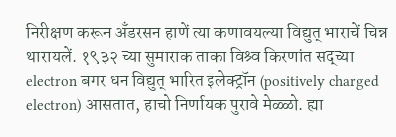निरीक्षण करून अँडरसन हाणें त्या कणावयल्या विद्युत् भाराचें चिन्न थारायलें. १९३२ च्या सुमाराक ताका विश्र्व किरणांत सद्च्या electron बगर धन विद्युत् भारित इलेक्ट्रॉन (positively charged electron) आसतात, हाचो निर्णायक पुरावे मेळ्ळो. ह्या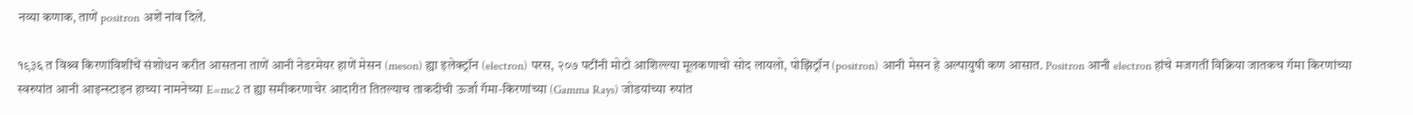नव्या कणाक, ताणें positron अशें नांव दिलें.

१९३६ त विश्र्व किरणांविशींचें संशोधन करीत आसतना ताणें आनी नेडरमेयर हाणें मेसन (meson) ह्या इलेक्ट्रॉन (electron) परस, २०७ पटींनी मोटो आशिल्ल्या मूलकणाचो सोद लायलो, पोझिट्रॉन (positron) आनी मेसन हे अल्पायुषी कण आसात. Positron आनी electron हांचे मजगतीं विक्रिया जातकच गॅमा किरणांच्या स्वरुपांत आनी आइन्स्टाइन हाच्या नामनेच्या E=mc2 त ह्या समीकरणाचेर आदारीत तितल्याच ताकदीची ऊर्जा गॅमा-किरणांच्या (Gamma Rays) जोडयांच्या रुपांत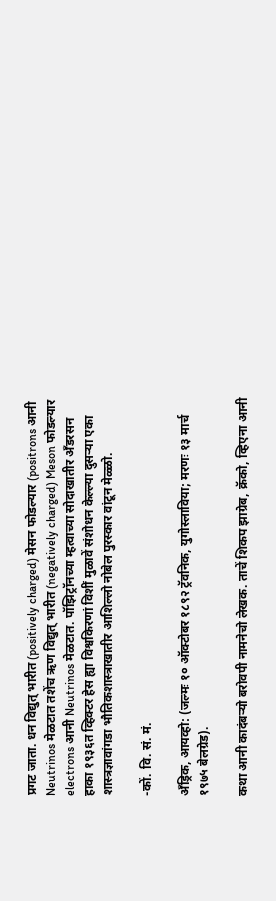प्रगट जाता. धन विद्युत् भारीत (positively charged) मेसन फोडल्यार (positrons आनी Neutrinos मेळटात तशेंच ऋण विद्युत् भारीत (negatively charged) Meson फोडल्यार electrons आनी Neutrinos मेळटात. पॉझिट्रॉनच्या म्हत्वाच्या सोदाखातीर अँडरसन हाका १९३६त व्हिक्टर हेस ह्या विश्वकिरणां विशीं मुळावें संशोधन केल्ल्या दुसऱ्या एका शास्त्रज्ञावांगडा भौतिकशास्त्राखातीर आशिल्लो नोबेल पुरस्कार वांटून मेळ्ळो.

-कों. वि. सं. मं.

अँड्रिक, आयव्हो: (जल्मः १० ऑक्टोबर १८९२ ट्रॅवनिक, युगोस्लाविया; मरणः १३ मार्च १९७५ बेलग्रेड).

कथा आनी कादंबऱ्यो बरोवपी नामनेचो लेखक. ताचें शिकप झाग्रेब, क्रॅको, व्हिएना आनी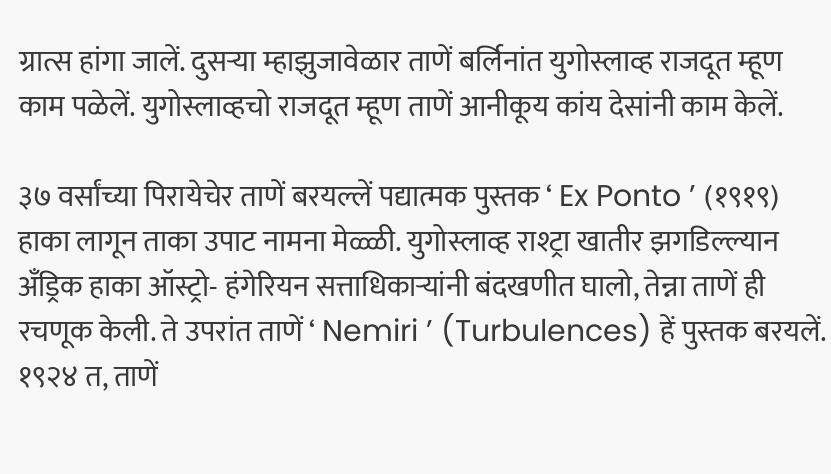ग्रात्स हांगा जालें. दुसऱ्या म्हाझुजावेळार ताणें बर्लिनांत युगोस्लाव्ह राजदूत म्हूण काम पळेलें. युगोस्लाव्हचो राजदूत म्हूण ताणें आनीकूय कांय देसांनी काम केलें.

३७ वर्सांच्या पिरायेचेर ताणें बरयल्लें पद्यात्मक पुस्तक ‘ Ex Ponto ’ (१९१९) हाका लागून ताका उपाट नामना मेळ्ळी. युगोस्लाव्ह राश्ट्रा खातीर झगडिल्ल्यान अँड्रिक हाका ऑस्ट्रो- हंगेरियन सत्ताधिकाऱ्यांनी बंदखणीत घालो, तेन्ना ताणें ही रचणूक केली. ते उपरांत ताणें ‘ Nemiri ’ (Turbulences) हें पुस्तक बरयलें. १९२४ त, ताणें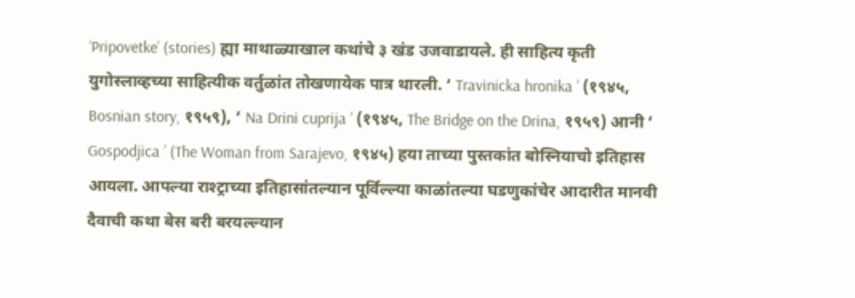‘Pripovetke’ (stories) ह्या माथाळ्याखाल कथांचे ३ खंड उजवाडायले. ही साहित्य कृती युगोस्लाव्हच्या साहित्यीक वर्तुळांत तोखणायेक पात्र थारली. ‘ Travinicka hronika ’ (१९४५, Bosnian story, १९५९), ‘ Na Drini cuprija ’ (१९४५, The Bridge on the Drina, १९५९) आनी ‘ Gospodjica ’ (The Woman from Sarajevo, १९४५) हया ताच्या पुस्तकांत बोस्नियाचो इतिहास आयला. आपल्या राश्ट्राच्या इतिहासांतल्यान पूर्विल्ल्या काळांतल्या घडणुकांचेर आदारीत मानवी दैवाची कथा बेस बरी बरयल्ल्यान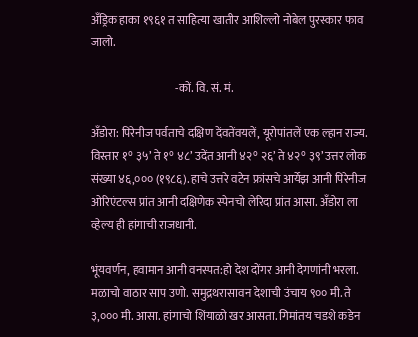अँड्रिक हाका १९६१ त साहित्या खातीर आशिल्लो नोबेल पुरस्कार फाव जालो.

                                     -कों. वि. सं. मं.

अँडोरा: पिरेनीज पर्वताचे दक्षिण देंवतेंवयलें, यूरोपांतलें एक ल्हान राज्य. विस्तार १° ३५’ ते १° ४८’ उदेंत आनी ४२° २६’ ते ४२° ३९’ उत्तर लोक संख्या ४६,००० (१९८६). हाचे उत्तरे वटेन फ्रांसचे आर्येझ आनी पिरेनीज ओरिएंटल्स प्रांत आनी दक्षिणेक स्पेनचो लेरिदा प्रांत आसा. अँडोरा ला व्हेल्य ही हांगाची राजधानी.

भूंयवर्णन, हवामान आनी वनस्पत:हो देश दोंगर आनी देगणांनी भरला. मळाचो वाठार साप उणो. समुद्रथरासावन देशाची उंचाय ९०० मी. ते ३,००० मी. आसा. हांगाचो शिंयाळो खर आसता. गिमांतय चडशे कडेन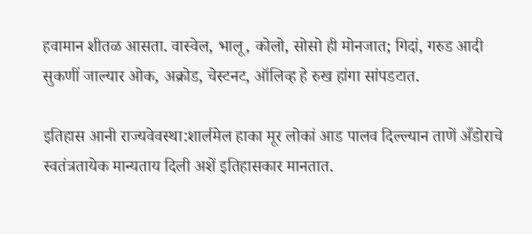हवामान शीतळ आसता. वास्वेल, भालू, कोलो, सोसो ही मोनजात; गिदां, गरुड आदी सुकणीं जाल्यार ओक, अक्रोड, चेस्टनट, ऑलिव्ह हे रुख हांगा सांपडटात.

इतिहास आनी राज्यवेवस्था:शार्लमेल हाका मूर लोकां आड पालव दिल्ल्यान ताणें अँडोराचे स्वतंत्रतायेक मान्यताय दिली अशें इतिहासकार मानतात.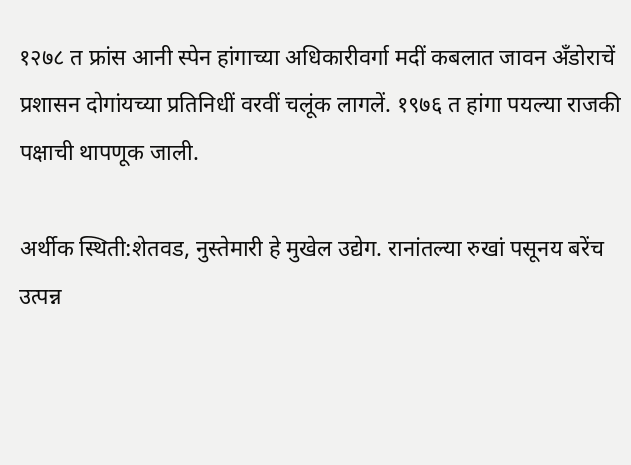१२७८ त फ्रांस आनी स्पेन हांगाच्या अधिकारीवर्गा मदीं कबलात जावन अँडोराचें प्रशासन दोगांयच्या प्रतिनिधीं वरवीं चलूंक लागलें. १९७६ त हांगा पयल्या राजकी पक्षाची थापणूक जाली.

अर्थीक स्थिती:शेतवड, नुस्तेमारी हे मुखेल उद्येग. रानांतल्या रुखां पसूनय बरेंच उत्पन्न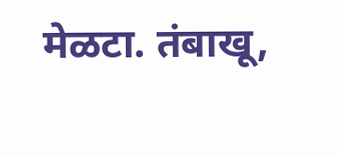मेळटा. तंबाखू,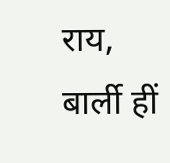राय, बार्ली हीं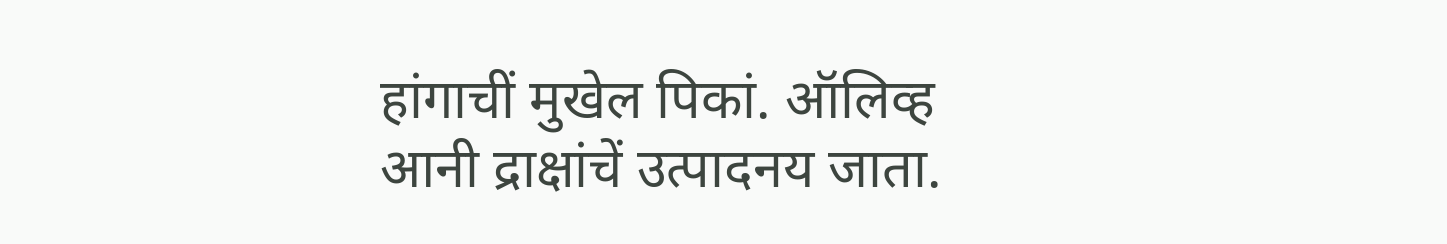हांगाचीं मुखेल पिकां. ऑलिव्ह आनी द्राक्षांचें उत्पादनय जाता.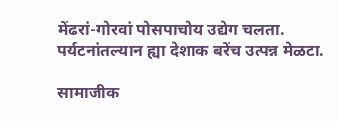मेंढरां-गोरवां पोसपाचोय उद्येग चलता. पर्यटनांतल्यान ह्या देशाक बरेंच उत्पन्न मेळटा.

सामाजीक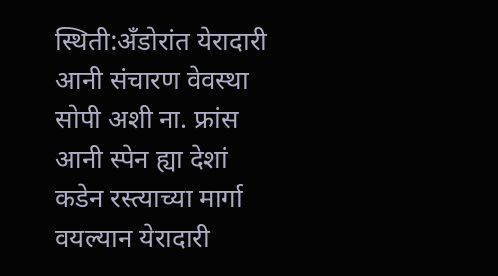स्थिती:अँडोरांत येरादारी आनी संचारण वेवस्था सोपी अशी ना. फ्रांस आनी स्पेन ह्या देशां कडेन रस्त्याच्या मार्गा वयल्यान येरादारी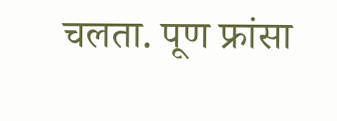चलता. पूण फ्रांसा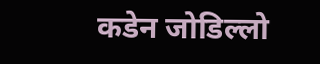कडेन जोडिल्लो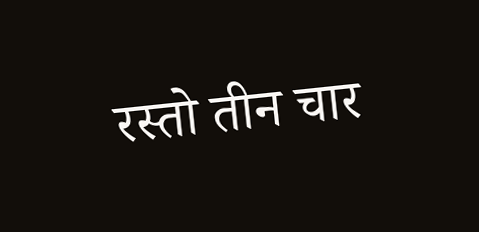रस्तो तीन चार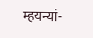म्हयन्यां-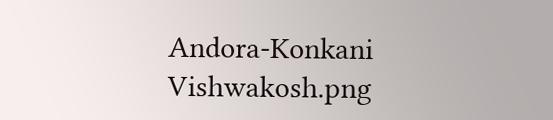Andora-Konkani Vishwakosh.png